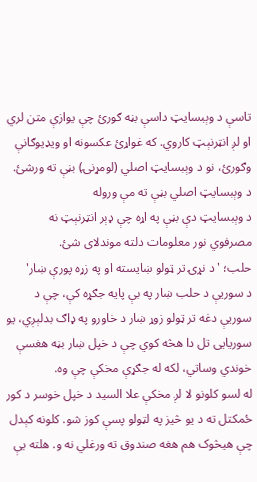تاسې د وېبسایټ داسې بڼه ګورئ چې یوازې متن لري او لږ انټرنېټ کاروي. که غواړئ عکسونه او ویډیوګانې وګورئ، نو د وېبسایټ اصلي (لومړنۍ) بڼې ته ورشئ.
د وېبسایټ اصلي بڼې ته مې وروله
د وېبسایټ دې بڼې په اړه چې ډېر انټرنېټ نه مصرفوي نور معلومات دلته موندلای شئ.
حلب؛ 'د نړۍ تر ټولو ښایسته او په زړه پورې ښار'
د سوریې د حلب ښار په بې پایه جګړه کې، چې د سوریې دغه تر ټولو زوړ ښار د خاورو په ډاګ بدلېږي، یو سوریایی تل دا هڅه کوي چې د خپل ښار بڼه هغسې خوندي وساتي، لکه له جګړې مخکې چې وه.
له لسو کلونو لا لږ مخکې علا السید د خپل خوسر د کور ځمکتل ته د یو څیز په لټولو پسې کوز شو. کلونه کېدل چې هیڅوک هم هغه صندوق ته ورغلي نه و. هلته یې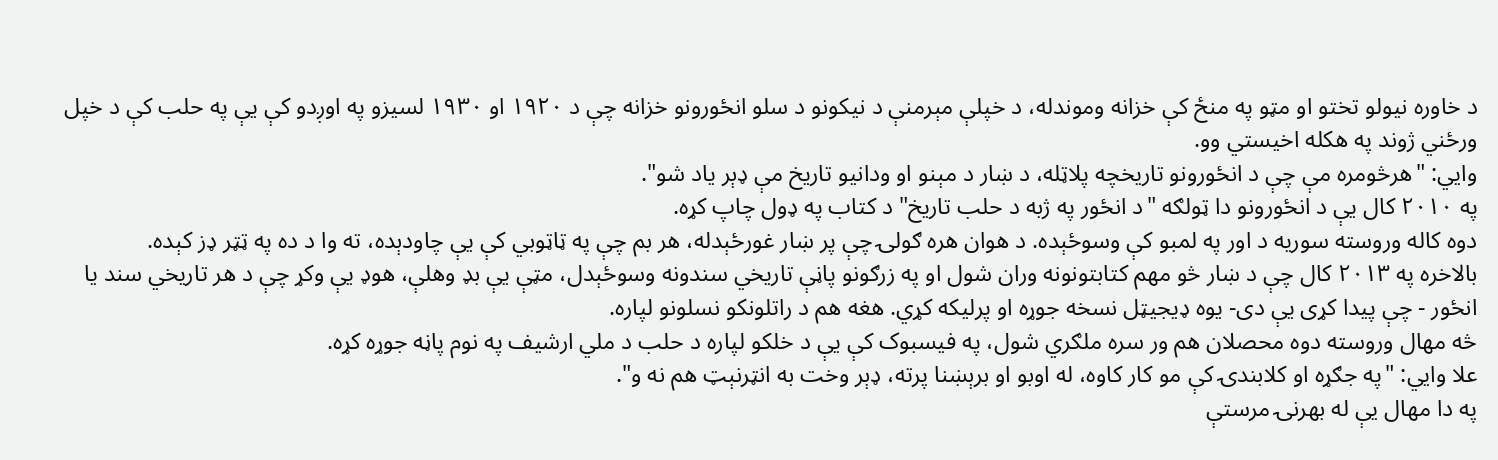د خاوره نیولو تختو او مټو په منځ کې خزانه وموندله، د خپلې مېرمنې د نیکونو د سلو انځورونو خزانه چې د ۱۹۲۰ او ۱۹۳۰ لسیزو په اوږدو کې یې په حلب کې د خپل ورځني ژوند په هکله اخیستي وو.
وايي: "هرڅومره مې چې د انځورونو تاریخچه پلاټله، د ښار د مېنو او ودانیو تاریخ مې ډېر یاد شو".
په ۲۰۱۰ کال یې د انځورونو دا ټولګه "د انځور په ژبه د حلب تاریخ" د کتاب په ډول چاپ کړه.
دوه کاله وروسته سوریه د اور په لمبو کې وسوځېده. د هوان هره ګولۍ چې پر ښار غورځېدله، هر بم چې په ټاټوبي کې یې چاودېده، ته وا د ده په ټټر ډز کېده.
بالاخره په ۲۰۱۳ کال چې د ښار څو مهم کتابتونونه وران شول او په زرګونو پاڼې تاریخي سندونه وسوځېدل، مټې یې بډ وهلې، هوډ یې وکړ چې د هر تاریخي سند یا انځور - چې پیدا کړی یې دی- یوه ډیجیټل نسخه جوړه او پرلیکه کړي. هغه هم د راتلونکو نسلونو لپاره.
څه مهال وروسته دوه محصلان هم ور سره ملګري شول، په فیسبوک کې یې د خلکو لپاره د حلب د ملي ارشیف په نوم پاڼه جوړه کړه.
علا وايي: "په جګړه او کلابندۍ کې مو کار کاوه، له اوبو او برېښنا پرته، ډېر وخت به انټرنېټ هم نه و".
په دا مهال یې له بهرنۍ مرستې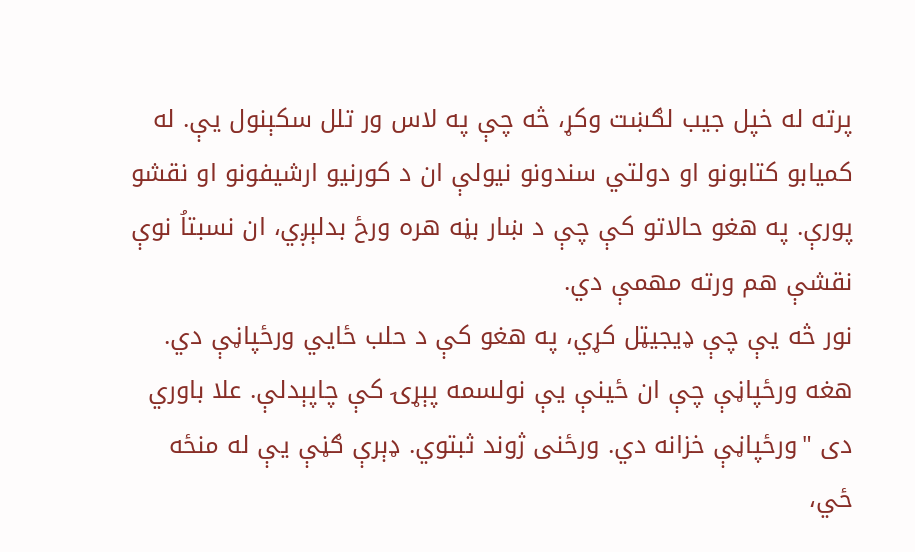پرته له خپل جیب لګښت وکړ، څه چې په لاس ور تلل سکېنول یې. له کمیابو کتابونو او دولتي سندونو نیولې ان د کورنیو ارشیفونو او نقشو پورې. په هغو حالاتو کې چې د ښار بڼه هره ورځ بدلېږي، ان نسبتاُ نوې نقشې هم ورته مهمې دي.
نور څه یې چې ډیجیټل کړي، په هغو کې د حلب ځايي ورځپاڼې دي. هغه ورځپاڼې چې ان ځینې یې نولسمه پېړۍ کې چاپېدلې. علا باوري دی "ورځپاڼې خزانه دي. ورځنی ژوند ثبتوي. ډېرې ګڼې یې له منځه ځي،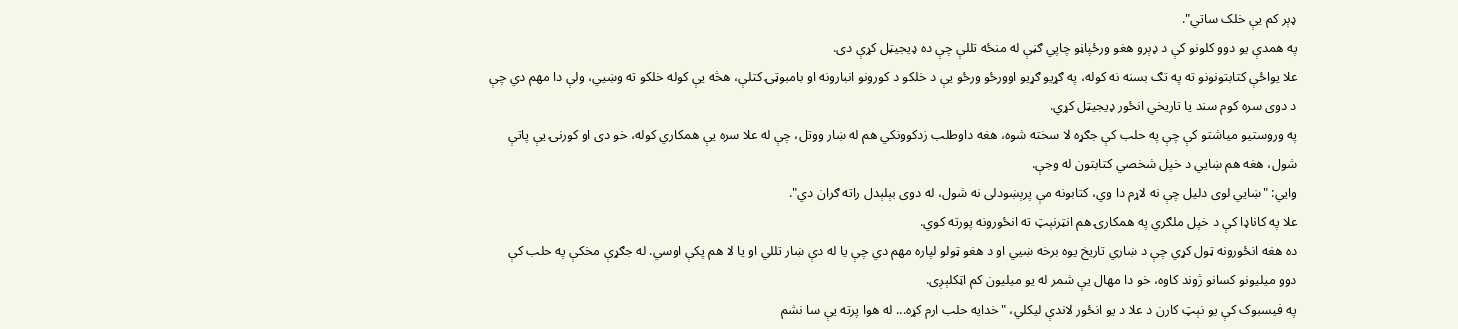ډېر کم یې خلک ساتي".
په همدې یو دوو کلونو کې د ډېرو هغو ورځپاڼو چاپي ګڼې له منځه تللې چې ده ډیجیټل کړې دی.
علا یواځې کتابتونونو ته په تګ بسنه نه کوله، په ګړیو ګړیو اوورځو ورځو یې د خلکو د کورونو انبارونه او بامبوټۍ کتلې، هڅه یې کوله خلکو ته وښيي، ولې دا مهم دي چې د دوی سره کوم سند یا تاریخي انځور ډیجیټل کړي.
په وروستیو میاشتو کې چې په حلب کې جګړه لا سخته شوه، هغه داوطلب زدکوونکي هم له ښار ووتل، چې له علا سره یې همکاري کوله، خو دی او کورنۍ یې پاتې شول، هغه هم ښایي د خپل شخصي کتابتون له وجې.
وايي: "ښایي لوی دلیل چې نه لاړم دا وي، کتابونه مې پرېښودلی نه شول، له دوی بېلېدل راته ګران دي".
علا په کاناډا کې د خپل ملګري په همکارۍ هم انټرنېټ ته انځورونه پورته کوي.
ده هغه انځورونه ټول کړي چې د ښاري تاریخ یوه برخه ښيي او د هغو ټولو لپاره مهم دي چې یا له دې ښار تللي او یا لا هم پکې اوسي. له جګړې مخکې په حلب کې دوو میلیونو کسانو ژوند کاوه، خو دا مهال یې شمر له یو میلیون کم اټکلېږی.
په فیسبوک کې یو نېټ کارن د علا د یو انځور لاندې لیکلي، "خدایه حلب ارم کړه... له هوا پرته یې سا نشم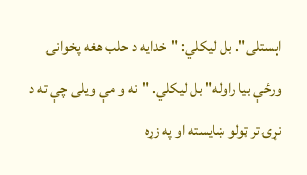اېستلی". بل لیکلي: "خدایه د حلب هغه پخوانۍ ورځې بیا راوله" بل لیکلي. "نه و مې ویلی چې ته د نړۍ تر ټولو ښایسته او په زړه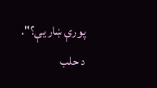پورې ښار یې؟".
د حلب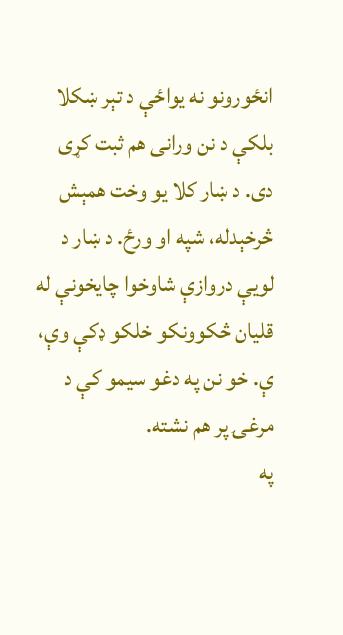انځورونو نه یواځې د تېر ښکلا بلکې د نن ورانی هم ثبت کړی دی. د ښار کلا یو وخت همېش څرخېدله، شپه او ورځ. د ښار د لویې دروازې شاوخوا چایخونې له قلیان څکوونکو خلکو ډکې وې، ې. خو نن په دغو سیمو کې د مرغۍ پر هم نشته.
په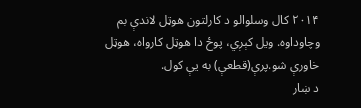۲۰۱۴ کال وسلوالو د کارلتون هوټل لاندې بم وچاوداوه. ویل کېږي، پوځ دا هوټل کارواه، هوټل خاورې شو.پرې(قطعې) به یې کول.
د ښار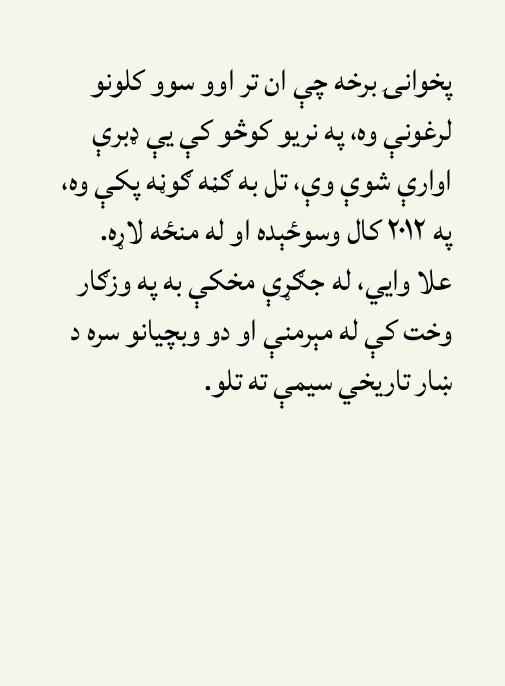پخوانۍ برخه چې ان تر اوو سوو کلونو لرغونې وه، په نریو کوڅو کې یې ډبرې اوارې شوې وې، تل به ګڼه ګوڼه پکې وه، په ۲۰۱۲ کال وسوځېده او له منځه لاړه.
علا وایي، له جګړې مخکې به په وزګار وخت کې له مېرمنې او دو وبچیانو سره د ښار تاریخي سیمې ته تلو.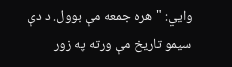وايي: "هره جمعه مې بوول. د دې سیمو تاریخ مې ورته په زور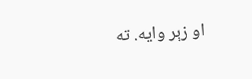او زېر وایه. ته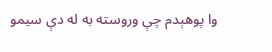وا پوهېدم چې وروسته به له دې سیمو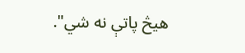هیڅ پاتې نه شي".